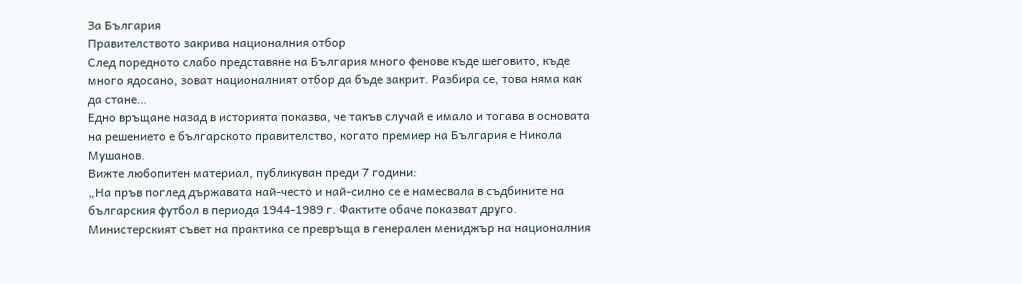За България
Правителството закрива националния отбор
След поредното слабо представяне на България много фенове къде шеговито, къде много ядосано, зоват националният отбор да бъде закрит. Разбира се, това няма как да стане…
Едно връщане назад в историята показва, че такъв случай е имало и тогава в основата на решението е българското правителство, когато премиер на България е Никола Мушанов.
Вижте любопитен материал, публикуван преди 7 години:
„На пръв поглед държавата най-често и най-силно се е намесвала в съдбините на българския футбол в периода 1944-1989 г. Фактите обаче показват друго. Министерският съвет на практика се превръща в генерален мениджър на националния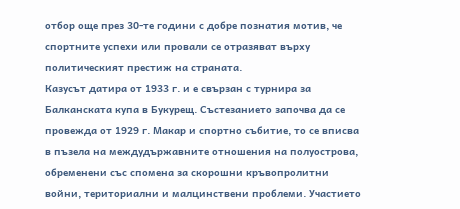отбор още през 30-те години с добре познатия мотив, че спортните успехи или провали се отразяват върху политическият престиж на страната.
Казусът датира от 1933 г. и е свързан с турнира за Балканската купа в Букурещ. Състезанието започва да се провежда от 1929 г. Макар и спортно събитие, то се вписва в пъзела на междудържавните отношения на полуострова, обременени със спомена за скорошни кръвопролитни войни, териториални и малцинствени проблеми. Участието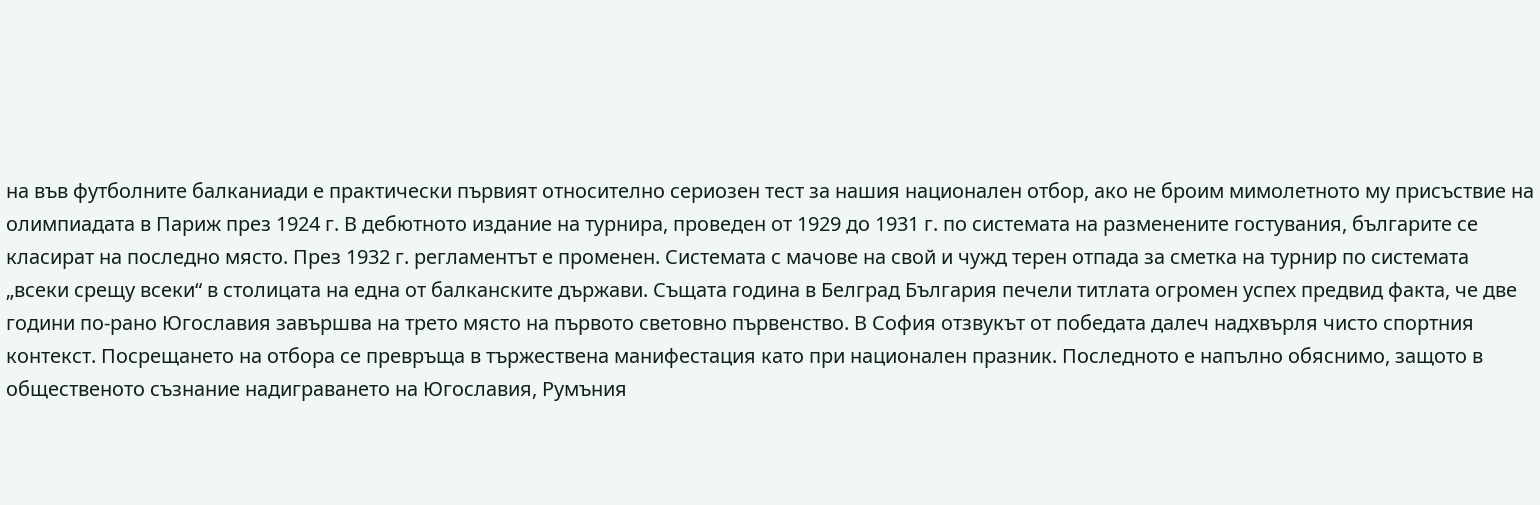на във футболните балканиади е практически първият относително сериозен тест за нашия национален отбор, ако не броим мимолетното му присъствие на олимпиадата в Париж през 1924 г. В дебютното издание на турнира, проведен от 1929 до 1931 г. по системата на разменените гостувания, българите се класират на последно място. През 1932 г. регламентът е променен. Системата с мачове на свой и чужд терен отпада за сметка на турнир по системата „всеки срещу всеки“ в столицата на една от балканските държави. Същата година в Белград България печели титлата огромен успех предвид факта, че две години по-рано Югославия завършва на трето място на първото световно първенство. В София отзвукът от победата далеч надхвърля чисто спортния контекст. Посрещането на отбора се превръща в тържествена манифестация като при национален празник. Последното е напълно обяснимо, защото в общественото съзнание надиграването на Югославия, Румъния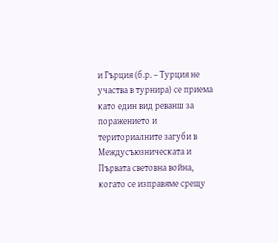и Гърция (б.р. – Турция не участва в турнира) се приема като един вид реванш за поражението и териториалните загуби в Междусъюзническата и Първата световна война, когато се изправяме срещу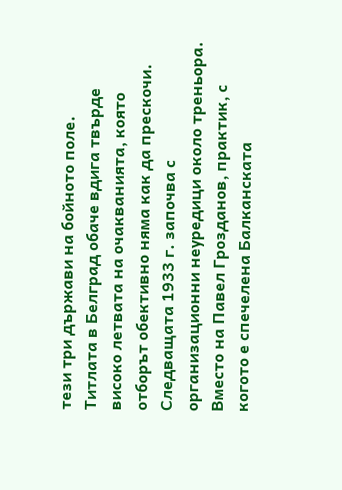тези три държави на бойното поле.
Титлата в Белград обаче вдига твърде високо летвата на очакванията, която отборът обективно няма как да прескочи.
Следващата 1933 г. започва с организационни неуредици около треньора. Вместо на Павел Грозданов, практик, с когото е спечелена Балканската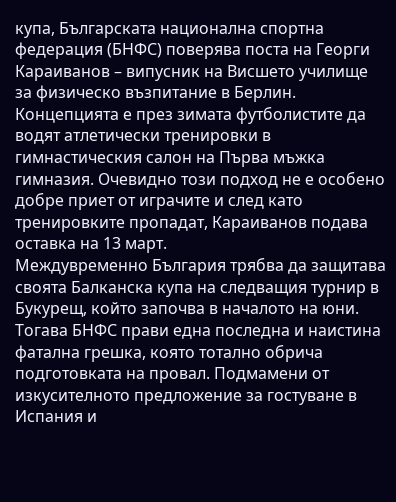купа, Българската национална спортна федерация (БНФС) поверява поста на Георги Караиванов – випусник на Висшето училище за физическо възпитание в Берлин. Концепцията е през зимата футболистите да водят атлетически тренировки в гимнастическия салон на Първа мъжка гимназия. Очевидно този подход не е особено добре приет от играчите и след като тренировките пропадат, Караиванов подава оставка на 13 март.
Междувременно България трябва да защитава своята Балканска купа на следващия турнир в Букурещ, който започва в началото на юни. Тогава БНФС прави една последна и наистина фатална грешка, която тотално обрича подготовката на провал. Подмамени от изкусителното предложение за гостуване в Испания и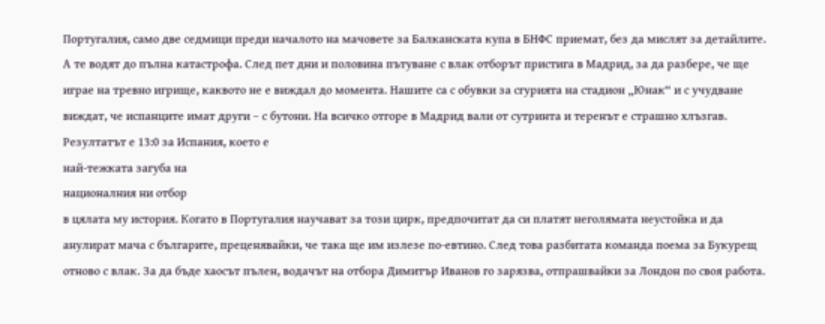Португалия, само две седмици преди началото на мачовете за Балканската купа в БНФС приемат, без да мислят за детайлите. А те водят до пълна катастрофа. След пет дни и половина пътуване с влак отборът пристига в Мадрид, за да разбере, че ще играе на тревно игрище, каквото не е виждал до момента. Нашите са с обувки за сгурията на стадион „Юнак“ и с учудване виждат, че испанците имат други – с бутони. На всичко отгоре в Мадрид вали от сутринта и теренът е страшно хлъзгав. Резултатът е 13:0 за Испания, което е
най-тежката загуба на
националния ни отбор
в цялата му история. Когато в Португалия научават за този цирк, предпочитат да си платят неголямата неустойка и да анулират мача с българите, преценявайки, че така ще им излезе по-евтино. След това разбитата команда поема за Букурещ отново с влак. За да бъде хаосът пълен, водачът на отбора Димитър Иванов го зарязва, отпрашвайки за Лондон по своя работа.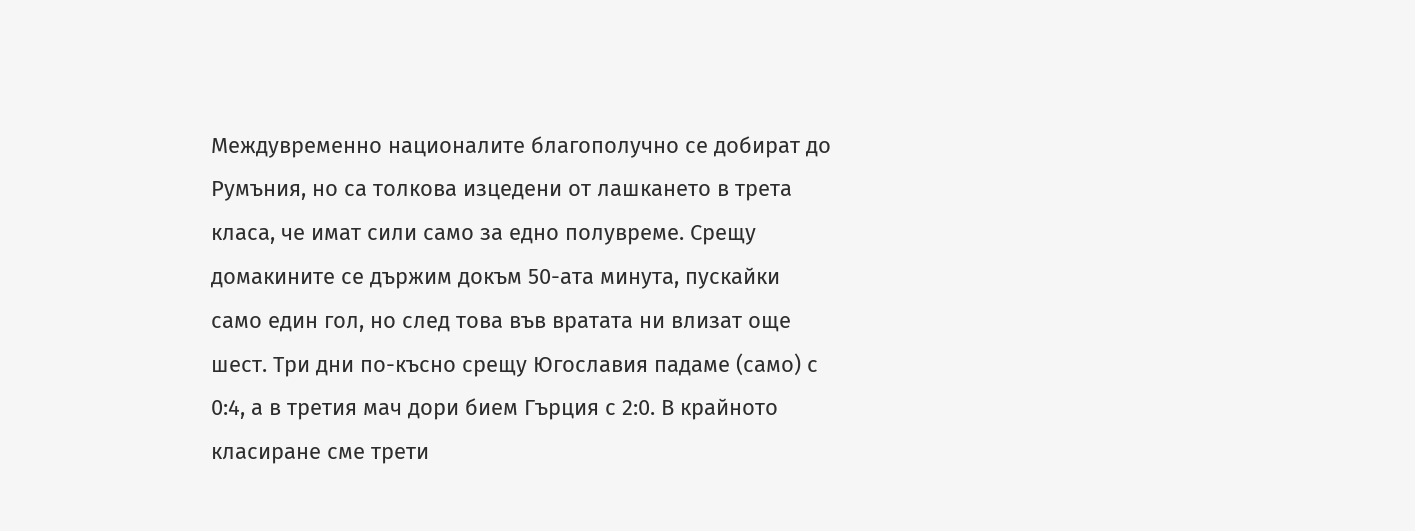Междувременно националите благополучно се добират до Румъния, но са толкова изцедени от лашкането в трета класа, че имат сили само за едно полувреме. Срещу домакините се държим докъм 50-ата минута, пускайки само един гол, но след това във вратата ни влизат още шест. Три дни по-късно срещу Югославия падаме (само) с 0:4, а в третия мач дори бием Гърция с 2:0. В крайното класиране сме трети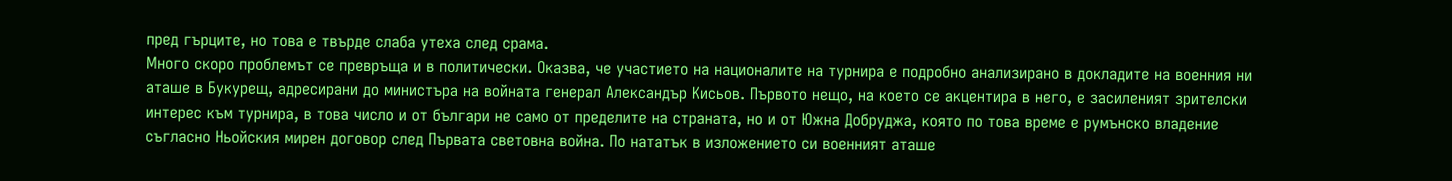пред гърците, но това е твърде слаба утеха след срама.
Много скоро проблемът се превръща и в политически. Оказва, че участието на националите на турнира е подробно анализирано в докладите на военния ни аташе в Букурещ, адресирани до министъра на войната генерал Александър Кисьов. Първото нещо, на което се акцентира в него, е засиленият зрителски интерес към турнира, в това число и от българи не само от пределите на страната, но и от Южна Добруджа, която по това време е румънско владение съгласно Ньойския мирен договор след Първата световна война. По нататък в изложението си военният аташе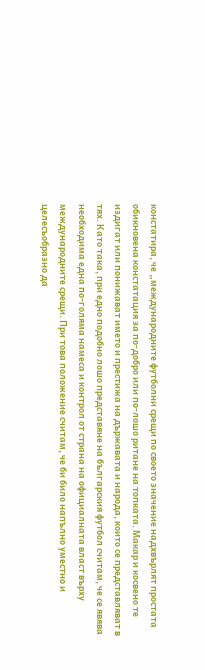констатира, че „международните футболни срещи по своето значение надхвърлят простата обикновена констатация за по-добро или по-лошо ритане на топката. Макар и косвено те издигат или понижават името и престижа на държавата и народа, които се представляват в тях. Като така, при едно подобно лошо представяне на българския футбол считам, че се явява необходима една по-голяма намеса и контрол от страна на официалната власт върху международните срещи. При това положение считам, че би било напълно уместно и целесъобразно да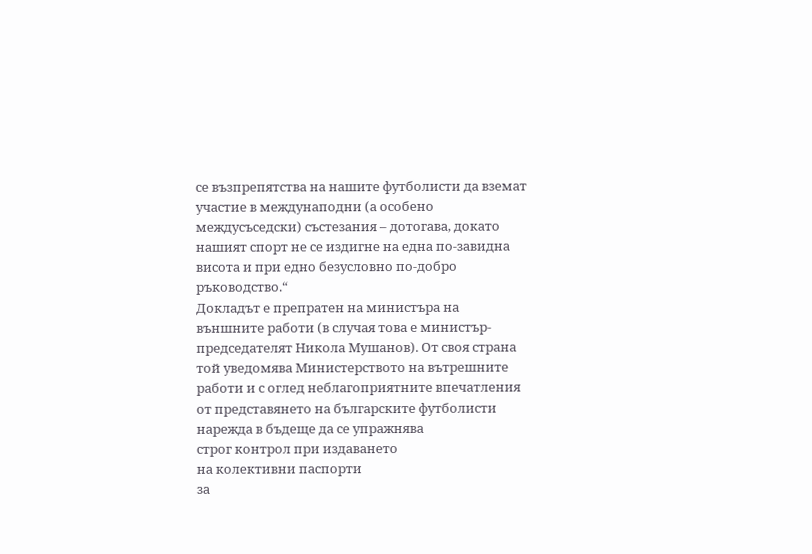се възпрепятства на нашите футболисти да вземат участие в междунаподни (а особено междусъседски) състезания – дотогава, докато нашият спорт не се издигне на една по-завидна висота и при едно безусловно по-добро ръководство.“
Докладът е препратен на министъра на външните работи (в случая това е министър-председателят Никола Мушанов). От своя страна той уведомява Министерството на вътрешните работи и с оглед неблагоприятните впечатления от представянето на българските футболисти нарежда в бъдеще да се упражнява
строг контрол при издаването
на колективни паспорти
за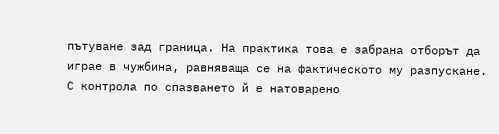пътуване зад граница. На практика това е забрана отборът да играе в чужбина, равняваща се на фактическото му разпускане. С контрола по спазването й е натоварено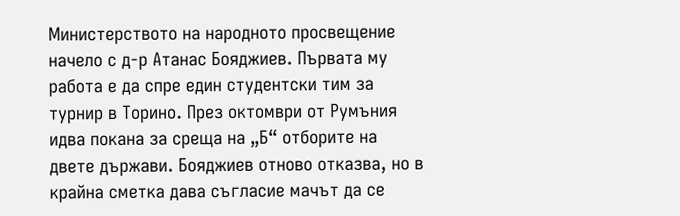Министерството на народното просвещение начело с д-р Атанас Бояджиев. Първата му работа е да спре един студентски тим за турнир в Торино. През октомври от Румъния идва покана за среща на „Б“ отборите на двете държави. Бояджиев отново отказва, но в крайна сметка дава съгласие мачът да се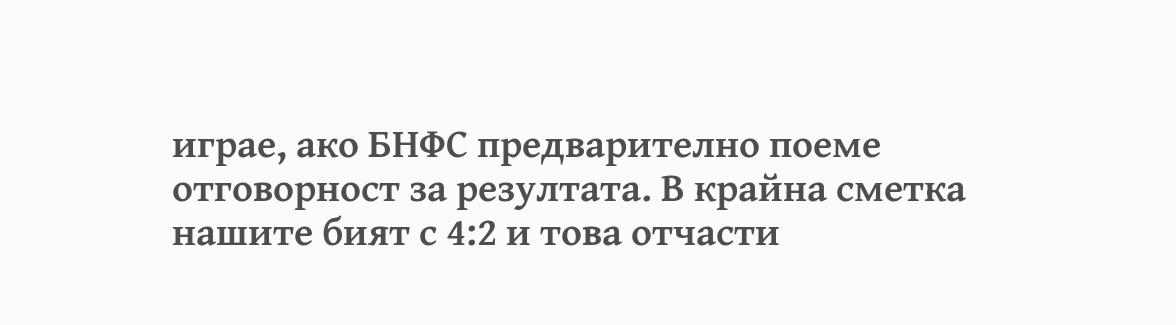играе, ако БНФС предварително поеме отговорност за резултата. В крайна сметка нашите бият с 4:2 и това отчасти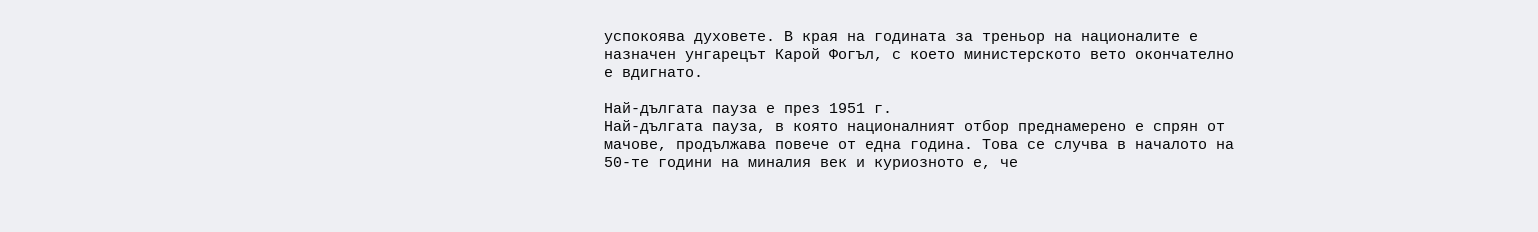успокоява духовете. В края на годината за треньор на националите е назначен унгарецът Карой Фогъл, с което министерското вето окончателно е вдигнато.

Най-дългата пауза е през 1951 г.
Най-дългата пауза, в която националният отбор преднамерено е спрян от мачове, продължава повече от една година. Това се случва в началото на 50-те години на миналия век и куриозното е, че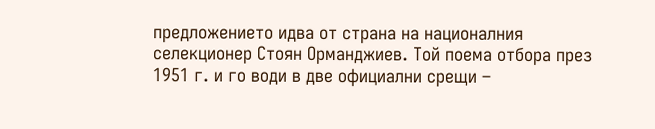предложението идва от страна на националния селекционер Стоян Орманджиев. Той поема отбора през 1951 г. и го води в две официални срещи –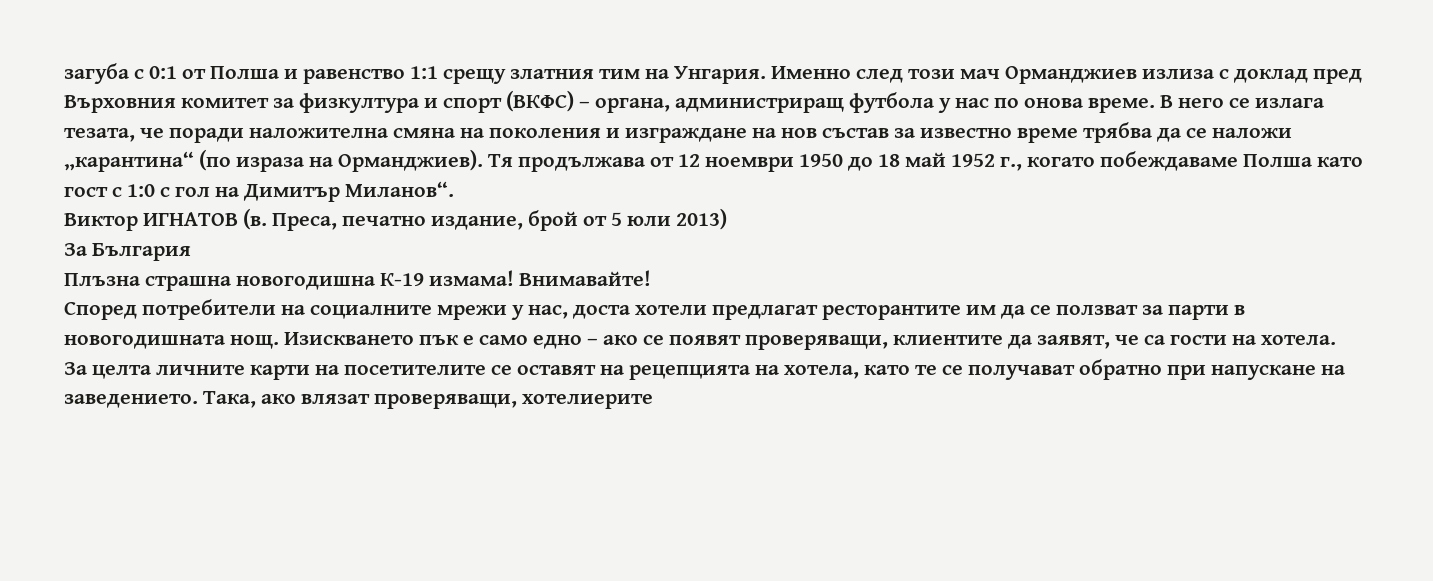загуба с 0:1 от Полша и равенство 1:1 срещу златния тим на Унгария. Именно след този мач Орманджиев излиза с доклад пред Върховния комитет за физкултура и спорт (ВКФС) – органа, администриращ футбола у нас по онова време. В него се излага тезата, че поради наложителна смяна на поколения и изграждане на нов състав за известно време трябва да се наложи „карантина“ (по израза на Орманджиев). Тя продължава от 12 ноември 1950 до 18 май 1952 г., когато побеждаваме Полша като гост с 1:0 с гол на Димитър Миланов“.
Виктор ИГНАТОВ (в. Преса, печатно издание, брой от 5 юли 2013)
За България
Плъзна страшна новогодишна К-19 измама! Внимавайте!
Според потребители на социалните мрежи у нас, доста хотели предлагат ресторантите им да се ползват за парти в новогодишната нощ. Изискването пък е само едно – ако се появят проверяващи, клиентите да заявят, че са гости на хотела.
За целта личните карти на посетителите се оставят на рецепцията на хотела, като те се получават обратно при напускане на заведението. Така, ако влязат проверяващи, хотелиерите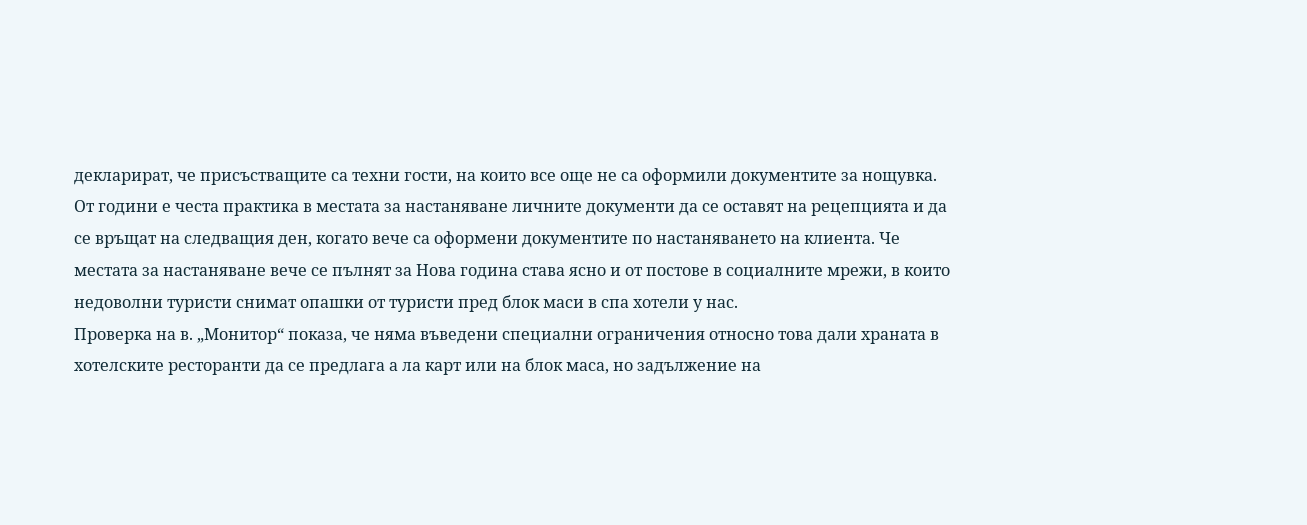декларират, че присъстващите са техни гости, на които все още не са оформили документите за нощувка.
От години е честа практика в местата за настаняване личните документи да се оставят на рецепцията и да се връщат на следващия ден, когато вече са оформени документите по настаняването на клиента. Че местата за настаняване вече се пълнят за Нова година става ясно и от постове в социалните мрежи, в които недоволни туристи снимат опашки от туристи пред блок маси в спа хотели у нас.
Проверка на в. „Монитор“ показа, че няма въведени специални ограничения относно това дали храната в хотелските ресторанти да се предлага а ла карт или на блок маса, но задължение на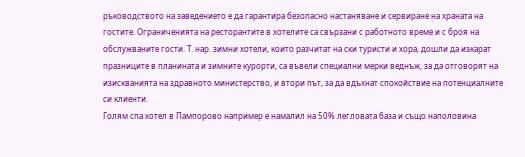ръководството на заведението е да гарантира безопасно настаняване и сервиране на храната на гостите. Ограниченията на ресторантите в хотелите са свързани с работното време и с броя на обслужваните гости. Т. нар. зимни хотели, които разчитат на ски туристи и хора, дошли да изкарат празниците в планината и зимните курорти, са въвели специални мерки веднъж, за да отговорят на изискванията на здравното министерство, и втори път, за да вдъхнат спокойствие на потенциалните си клиенти.
Голям спа хотел в Пампорово например е намалил на 50% легловата база и също наполовина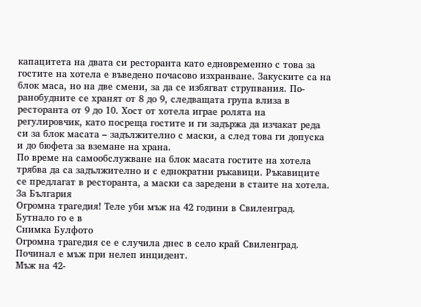капацитета на двата си ресторанта като едновременно с това за гостите на хотела е въведено почасово изхранване. Закуските са на блок маса, но на две смени, за да се избягват струпвания. По-ранобудните се хранят от 8 до 9, следващата група влиза в ресторанта от 9 до 10. Хост от хотела играе ролята на регулировчик, като посреща гостите и ги задържа да изчакат реда си за блок масата – задължително с маски, а след това ги допуска и до бюфета за взeмане на храна.
По време на самообслужване на блок масата гостите на хотела трябва да са задължително и с еднократни ръкавици. Ръкавиците се предлагат в ресторанта, а маски са заредени в стаите на хотела.
За България
Огромна трагедия! Теле уби мъж на 42 години в Свиленград. Бутнало го е в
Снимка Булфото
Огромна трагедия се е случила днес в село край Свиленград. Починал е мъж при нелеп инцидент.
Мъж на 42-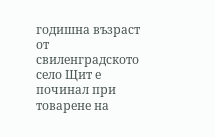годишна възраст от свиленградското село Щит е починал при товарене на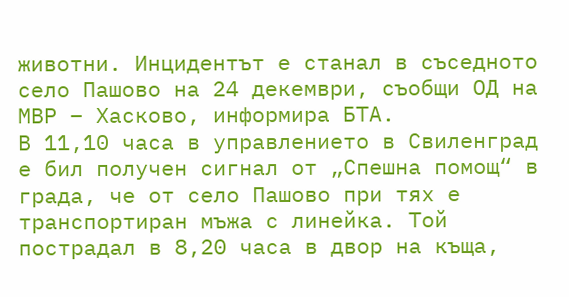животни. Инцидентът е станал в съседното село Пашово на 24 декември, съобщи ОД на МВР – Хасково, информира БТА.
В 11,10 часа в управлението в Свиленград е бил получен сигнал от „Спешна помощ“ в града, че от село Пашово при тях е транспортиран мъжа с линейка. Той пострадал в 8,20 часа в двор на къща,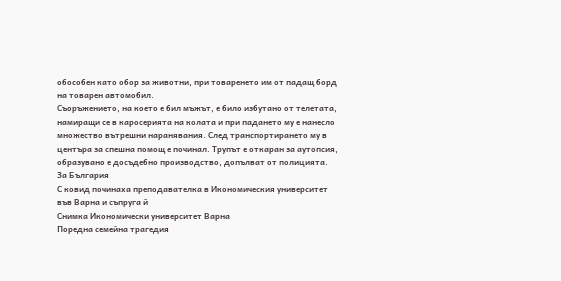обособен като обор за животни, при товаренето им от падащ борд на товарен автомобил.
Съоръжението, на което е бил мъжът, е било избутано от телетата, намиращи се в каросерията на колата и при падането му е нанесло множество вътрешни наранявания. След транспортирането му в центъра за спешна помощ е починал. Трупът е откаран за аутопсия, образувано е досъдебно производство, допълват от полицията.
За България
С ковид починаха преподавателка в Икономическия университет във Варна и съпруга й
Снимка Икономически университет Варна
Поредна семейна трагедия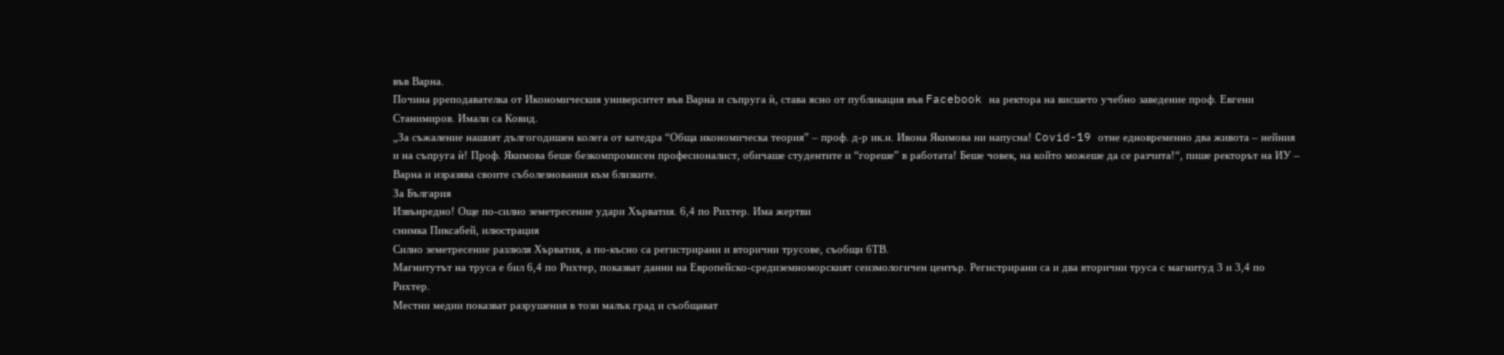във Варна.
Почина рреподавателка от Икономическия университет във Варна и съпруга ѝ, става ясно от публикация във Facebook на ректора на висшето учебно заведение проф. Евгени Станимиров. Имали са Ковид.
„За съжаление нашият дългогодишен колега от катедра “Обща икономическа теория” – проф. д-р ик.н. Ивона Якимова ни напусна! Covid-19 отне едновременно два живота – нейния и на съпруга ѝ! Проф. Якимова беше безкомпромисен професионалист, обичаше студентите и “гореше” в работата! Беше човек, на който можеше да се разчита!“, пише ректорът на ИУ – Варна и изразява своите съболезнования към близките.
За България
Извънредно! Още по-силно земетресение удари Хърватия. 6,4 по Рихтер. Има жертви
снимка Пиксабей, илюстрация
Силно земетресение разлюля Хърватия, а по-късно са регистрирани и вторични трусове, съобщи бТВ.
Магнитутът на труса е бил 6,4 по Рихтер, показват данни на Европейско-средиземноморският сеизмологичен център. Регистрирани са и два вторични труса с магнитуд 3 и 3,4 по Рихтер.
Местни медии показват разрушения в този малък град и съобщават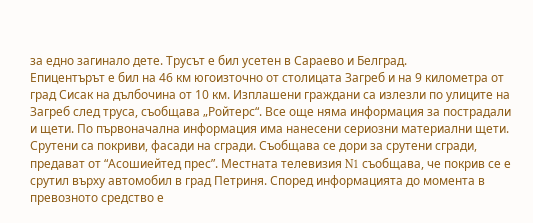за едно загинало дете. Трусът е бил усетен в Сараево и Белград.
Епицентърът е бил на 46 км югоизточно от столицата Загреб и на 9 километра от град Сисак на дълбочина от 10 км. Изплашени граждани са излезли по улиците на Загреб след труса, съобщава „Ройтерс“. Все още няма информация за пострадали и щети. По първоначална информация има нанесени сериозни материални щети. Срутени са покриви, фасади на сгради. Съобщава се дори за срутени сгради, предават от “Асошиейтед прес”. Местната телевизия N1 съобщава, че покрив се е срутил върху автомобил в град Петриня. Според информацията до момента в превозното средство е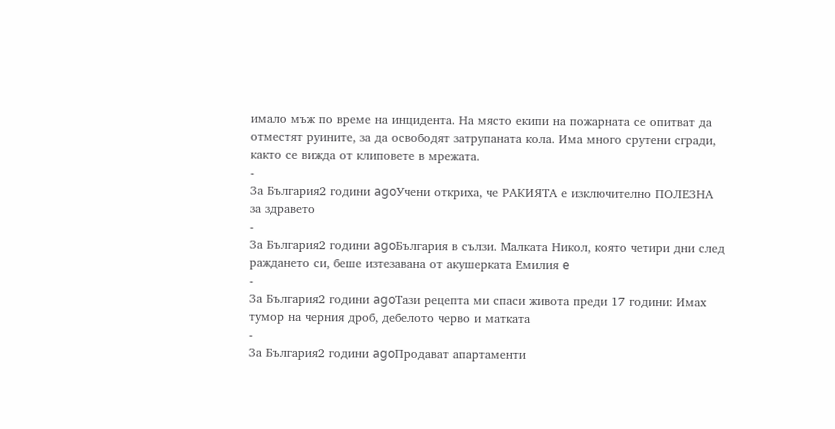имало мъж по време на инцидента. На място екипи на пожарната се опитват да отместят руините, за да освободят затрупаната кола. Има много срутени сгради, както се вижда от клиповете в мрежата.
-
За България2 години agoУчени откриха, че РАКИЯТА е изключително ПОЛЕЗНА за здравето
-
За България2 години agoБългария в сълзи. Малката Никол, която четири дни след раждането си, беше изтезавана от акушерката Емилия e
-
За България2 години agoТази рецепта ми спаси живота преди 17 години: Имах тумор на черния дроб, дебелото черво и матката
-
За България2 години agoПродават апартаменти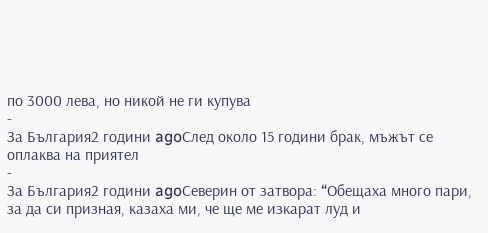по 3000 лева, но никой не ги купува
-
За България2 години agoСлед около 15 години брак, мъжът се оплаква на приятел
-
За България2 години agoСеверин от затвора: “Oбещаха много пари, за да си призная, казаха ми, че ще ме изкарат луд и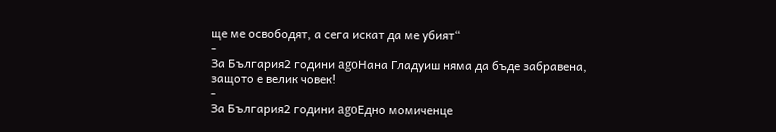ще ме освободят, а сега искат да ме убият“
-
За България2 години agoНана Гладуиш няма да бъде забравена, защото е велик човек!
-
За България2 години agoЕдно момиченце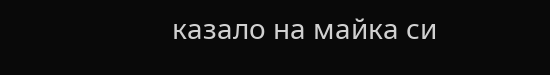казало на майка си